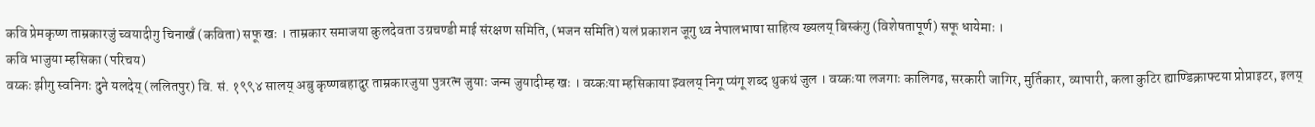कवि प्रेमकृष्ण ताम्रकारजुं च्वयादीगु चिनाखँ (कविता) सफू खः । ताम्रकार समाजया कुलदेवता उग्रचण्डी माई संरक्षण समिति, (भजन समिति) यलं प्रकाशन जूगु थ्व नेपालभाषा साहित्य ख्यलय् बिस्कंगु (विशेषतापूर्ण) सफू धायेमाः ।
कवि भाजुया म्हसिका (परिचय)
वय्कः झीगु स्वनिगः दुने यलदेय् (ललितपुर) वि. सं. १९९४ सालय् अबु कृष्णबहादुर ताम्रकारजुया पुत्ररत्न जुयाः जन्म जुयादीम्ह खः । वय्कःया म्हसिकाया झ्वलय् निगू प्यंगू शब्द थुकथं जुल । वय्कःया लजगाः कालिगढ, सरकारी जागिर, मुर्तिकार, व्यापारी, कला कुटिर ह्याण्डिक्राफ्टया प्रोप्राइटर, इलय्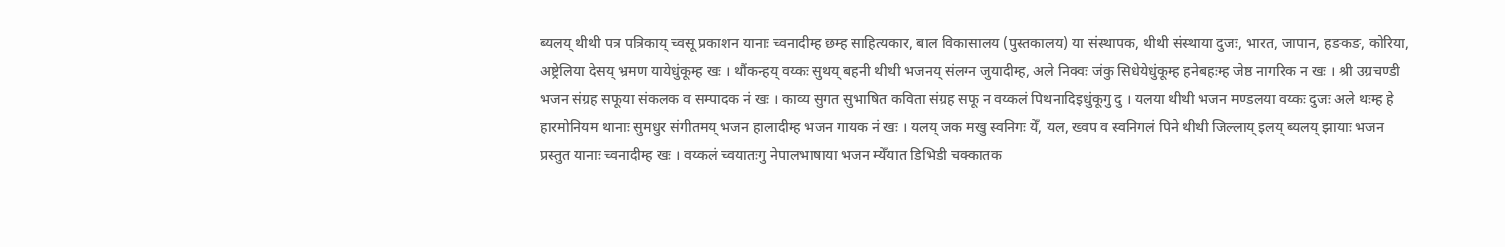ब्यलय् थीथी पत्र पत्रिकाय् च्वसू प्रकाशन यानाः च्वनादीम्ह छम्ह साहित्यकार, बाल विकासालय (पुस्तकालय) या संस्थापक, थीथी संस्थाया दुजः, भारत, जापान, हङकङ, कोरिया, अष्ट्रेलिया देसय् भ्रमण यायेधुंकूम्ह खः । थौंकन्हय् वय्कः सुथय् बहनी थीथी भजनय् संलग्न जुयादीम्ह, अले निक्वः जंकु सिधेयेधुंकूम्ह हनेबहःम्ह जेष्ठ नागरिक न खः । श्री उग्रचण्डी भजन संग्रह सफूया संकलक व सम्पादक नं खः । काव्य सुगत सुभाषित कविता संग्रह सफू न वय्कलं पिथनादिइधुंकूगु दु । यलया थीथी भजन मण्डलया वय्कः दुजः अले थःम्ह हे हारमोनियम थानाः सुमधुर संगीतमय् भजन हालादीम्ह भजन गायक नं खः । यलय् जक मखु स्वनिगः येँ, यल, ख्वप व स्वनिगलं पिने थीथी जिल्लाय् इलय् ब्यलय् झायाः भजन प्रस्तुत यानाः च्वनादीम्ह खः । वय्कलं च्वयातःगु नेपालभाषाया भजन म्येँयात डिभिडी चक्कातक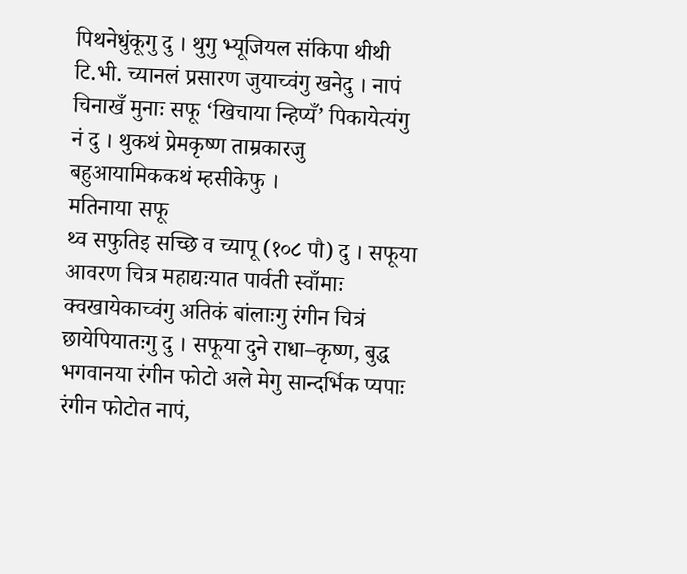पिथनेधुंकूगु दु । थुगु भ्यूजियल संकिपा थीथी टि.भी. च्यानलं प्रसारण जुयाच्वंगु खनेदु । नापं चिनाखँ मुनाः सफू ‘खिचाया न्हिप्यँ’ पिकायेत्यंगु नं दु । थुकथं प्रेमकृष्ण ताम्रकारजु बहुआयामिककथं म्हसीकेफु ।
मतिनाया सफू
थ्व सफुतिइ सच्छि व च्यापू (१०८ पौ) दु । सफूया आवरण चित्र महाद्यःयात पार्वती स्वाँमाः क्वखायेकाच्वंगु अतिकं बांलाःगु रंगीन चित्रं छायेपियातःगु दु । सफूया दुने राधा–कृष्ण, बुद्ध भगवानया रंगीन फोटो अले मेगु सान्दर्भिक प्यपाः रंगीन फोटोत नापं,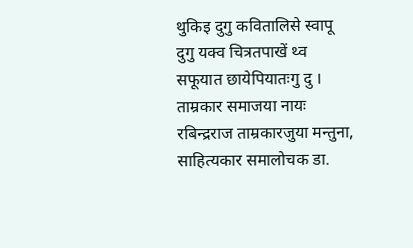थुकिइ दुगु कवितालिसे स्वापू दुगु यक्व चित्रतपाखें थ्व सफूयात छायेपियातःगु दु ।
ताम्रकार समाजया नायः रबिन्द्रराज ताम्रकारजुया मन्तुना, साहित्यकार समालोचक डा.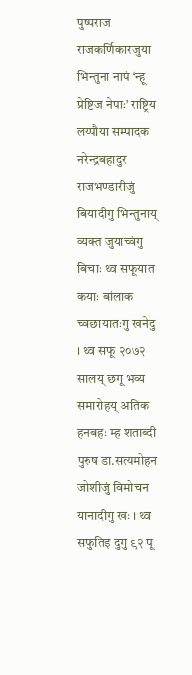पुष्पराज राजकर्णिकारजुया भिन्तुना नापं ‘न्हू प्रेष्टिज नेपाः’ राष्ट्रिय लय्पौया सम्पादक नरेन्द्रबहादुर राजभण्डारीजुं बियादीगु भिन्तुनाय् व्यक्त जुयाच्वंगु बिचाः थ्व सफूयात कयाः बांलाक च्वछायातःगु खनेदु । थ्व सफू २०७२ सालय् छगू भव्य समारोहय् अतिक हनबहः म्ह शताब्दी पुरुष डा.सत्यमोहन जोशीजुं विमोचन यानादीगु खः । थ्व सफुतिइ दुगु ९२ पू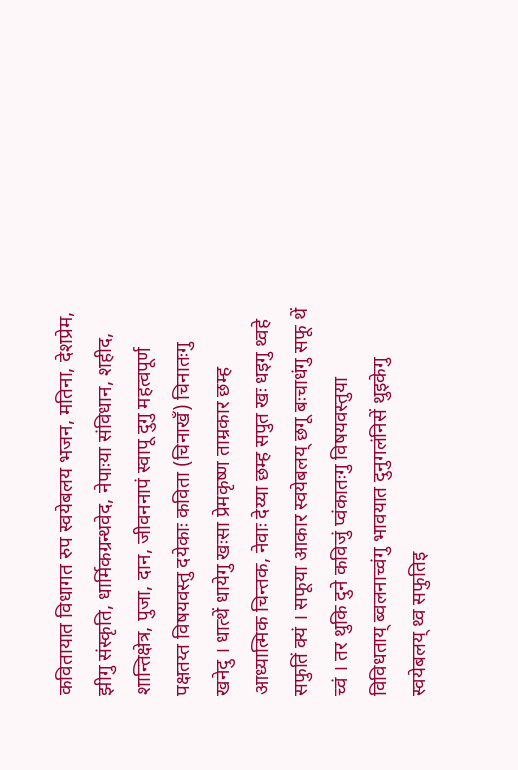कवितायात विधागत रुप स्वयेबलय भजन, मतिना, देशप्रेम, झीगु संस्कृति, धार्मिकग्रन्थवेद, नेपाःया संविधान, शहीद, शान्तिक्षेत्र, पुजा, दान, जीवननापं स्वापू दुगु महत्वपूर्ण पक्षतय्त विषयवस्तु दयेकाः कविता (चिनाखँ) चिनातःगु खनेदु । धात्थें धायेगु खःसा प्रेमकृष्ण ताम्रकार छम्ह आध्यात्मिक चिन्तक, नेवाः देय्या छम्ह सपुत खः धइगु थ्वहे सफुतिं क्यं । सफूया आकार स्वयेबलय् छगू बःचाधंगु सफू थें च्वं । तर थुकि दुने कविजुं प्वंकातःगु विषयवस्तुया विविधताय् ब्वलनाच्वंगु भावयात दुनुगलंनिसें थुइकेगु स्वयेबलय् थ्व सफुतिइ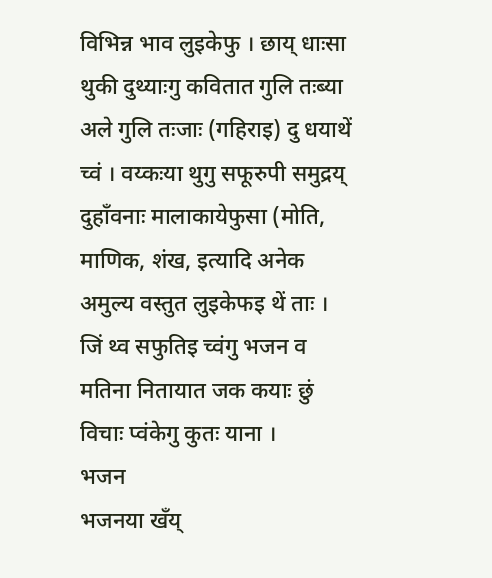विभिन्न भाव लुइकेफु । छाय् धाःसा थुकी दुथ्याःगु कवितात गुलि तःब्या अले गुलि तःजाः (गहिराइ) दु धयाथें च्वं । वय्कःया थुगु सफूरुपी समुद्रय् दुहाँवनाः मालाकायेफुसा (मोति, माणिक, शंख, इत्यादि अनेक अमुल्य वस्तुत लुइकेफइ थें ताः । जिं थ्व सफुतिइ च्वंगु भजन व मतिना नितायात जक कयाः छुं विचाः प्वंकेगु कुतः याना ।
भजन
भजनया खँय्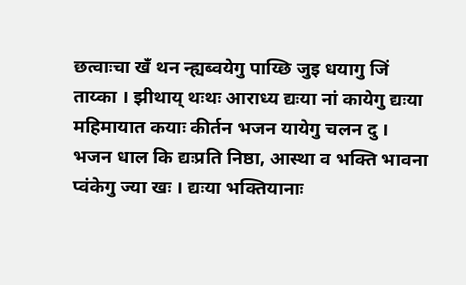छत्वाःचा खँ थन न्ह्यब्वयेगु पाय्छि जुइ धयागु जिं ताय्का । झीथाय् थःथः आराध्य द्यःया नां कायेगु द्यःया महिमायात कयाः कीर्तन भजन यायेगु चलन दु । भजन धाल कि द्यःप्रति निष्ठा, आस्था व भक्ति भावना प्वंकेगु ज्या खः । द्यःया भक्तियानाः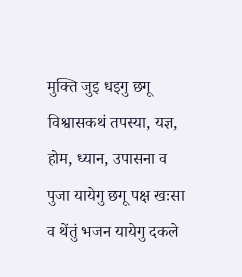मुक्ति जुइ धइगु छगू विश्वासकथं तपस्या, यज्ञ, होम, ध्यान, उपासना व पुजा यायेगु छगू पक्ष खःसा व थेंतुं भजन यायेगु दकले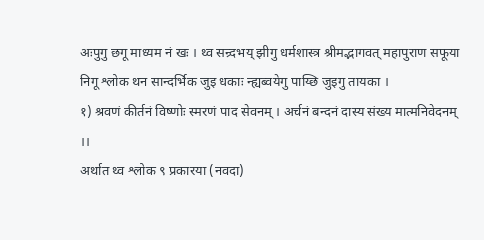अःपुगु छगू माध्यम नं खः । थ्व सन्र्दभय् झीगु धर्मशास्त्र श्रीमद्भागवत् महापुराण सफूया निगू श्लोक थन सान्दर्भिक जुइ धकाः न्ह्यब्वयेगु पाय्छि जुइगु तायका ।
१) श्रवणं कीर्तनं विष्णोः स्मरणं पाद सेवनम् । अर्चनं बन्दनं दास्य संख्य मात्मनिवेदनम् ।।
अर्थात थ्व श्लोक ९ प्रकारया (नवदा)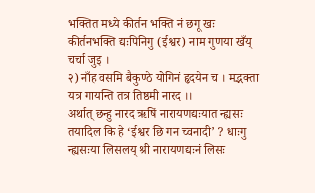भक्तित मध्ये कीर्तन भक्ति नं छगू खः कीर्तनभक्ति द्यःपिनिगु (ईश्वर) नाम गुणया खँय् चर्चा जुइ ।
२) नाँह वसमि बैकुण्ठे योगिनं हृदयेन च । मद्भक्ता यत्र गायन्ति तत्र तिष्ठमी नारद ।।
अर्थात् छन्हु नारद ऋषिं नारायणद्यःयात न्ह्यसः तयादिल कि हे ‘ईश्वर छि गन च्वनादी’ ? धाःगु न्ह्यसःया लिसलय् श्री नारायणद्यःनं लिसः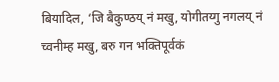बियादिल, ‘जि बैकुण्ठय् नं मखु, योगीतय्गु नगलय् नं च्वनीम्ह मखु, बरु गन भक्तिपूर्वकं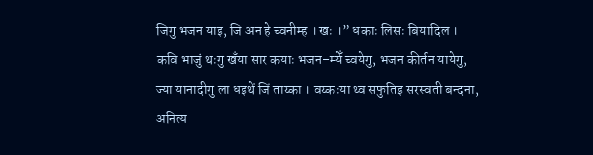जिगु भजन याइ, जि अन हे च्वनीम्ह । खः ।” धकाः लिसः बियादिल ।
कवि भाजुं थःगु खँया सार कयाः भजन–म्येँ च्वयेगु, भजन कीर्तन यायेगु, ज्या यानादीगु ला धइथें जिं ताय्का । वय्कःया थ्व सफुतिइ सरस्वती बन्दना, अनित्य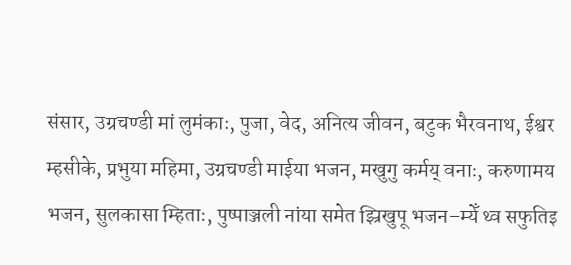संसार, उग्रचण्डी मां लुमंकाः, पुजा, वेद, अनित्य जीवन, बटुक भैरवनाथ, ईश्वर म्हसीके, प्रभुया महिमा, उग्रचण्डी माईया भजन, मखुगु कर्मय् वनाः, करुणामय भजन, सुलकासा म्हिताः, पुष्पाञ्जली नांया समेत झ्रिखुपू भजन–म्येँ थ्व सफुतिइ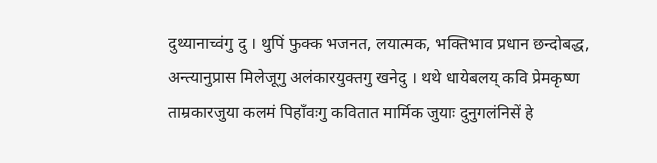दुथ्यानाच्वंगु दु । थुपिं फुक्क भजनत, लयात्मक, भक्तिभाव प्रधान छन्दोबद्ध, अन्त्यानुप्रास मिलेजूगु अलंकारयुक्तगु खनेदु । थथे धायेबलय् कवि प्रेमकृष्ण ताम्रकारजुया कलमं पिहाँवःगु कवितात मार्मिक जुयाः दुनुगलंनिसें हे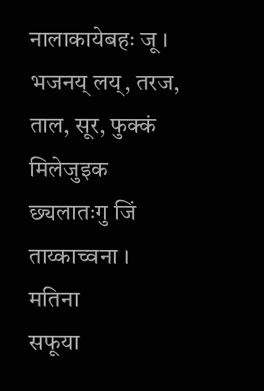नालाकायेबहः जू । भजनय् लय्, तरज, ताल, सूर, फुक्कं मिलेजुइक छ्यलातःगु जिं ताय्काच्वना ।
मतिना
सफूया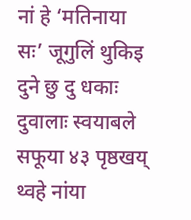नां हे ‘मतिनाया सः’ जूगुलिं थुकिइ दुने छु दु धकाः दुवालाः स्वयाबले सफूया ४३ पृष्ठखय् थ्वहे नांया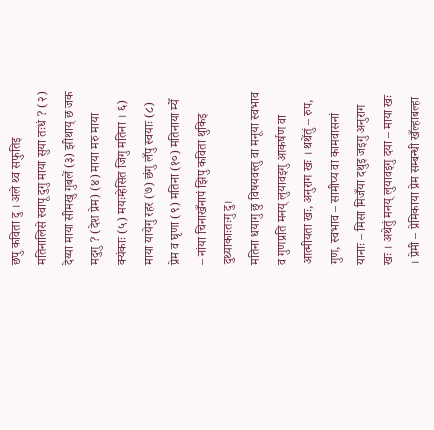छपु कविता दु । अले थ्व सफुतिइ मतिनालिसे स्वापू दुगु माया सुया तःधं ? (२) देय्या माया सीमखु गुबलें (३) झीथाय् छ जक मदुगु ? (देश प्रेम) (४) माया मरु माया क्यंकाः (५) मयःम्हेसित जिगु मतिना । ६) माया यायेगु रहर (७) छंगु लँपु स्वयाः (८) प्रेम व घृणा (९) मतिना (१०) मतिनाया म्येँ – नांया चिनाखँनापं झिपु कविता थुकिइ दुथ्याकाःतःगु दु।
मतिना धयागु छु विषयवस्तु वा मनूया स्वभाव व गुणप्रति मनय् लुयावइगु आकर्षण वा आत्मीयता खः, अनुराग खः । थथेंतुं – रुप, गुण, स्वभाव – सामीप्य वा कामवासनां यानाः – मिसा मिजँया दथुइ जइगु अनुराग खः । अथेतुं मनय् लुयावइगु दया – माया खः । प्रेमी – प्रेमिकाया प्रेम सम्बन्धी खँल्हाबल्हा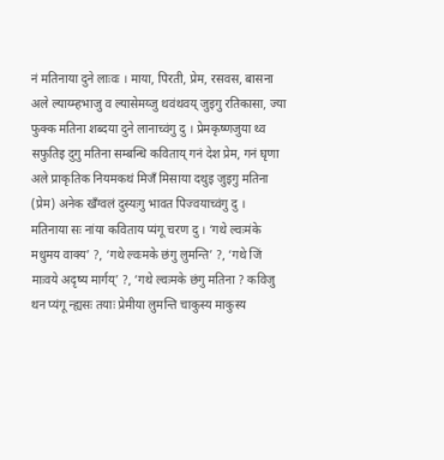नं मतिनाया दुने लाःवः । माया, पिरती, प्रेम, रसवस, बासना अले ल्याय्म्हभाजु व ल्यासेमय्जु थवंथवय् जुइगु रतिकासा, ज्या फुक्क मतिना शब्दया दुने लानाच्वंगु दु । प्रेमकृष्णजुया थ्व सफुतिइ दुगु मतिना सम्बन्धि कविताय् गनं देश प्रेम, गनं घृणा अले प्राकृतिक नियमकथं मिजँ मिसाया दथुइ जुइगु मतिना (प्रेम) अनेक खँग्वलं दुस्यःगु भावत पिज्वयाच्वंगु दु ।
मतिनाया सः नांया कविताय प्यंगू चरण दु । ‘गथे ल्वःमंके मधुमय वाक्य’ ?, ‘गथे ल्वःमके छंगु लुमन्ति’ ?, ‘गथे जिं माःवये अदृष्य मार्गय्’ ?, ‘गथे ल्वःमके छंगु मतिना ? कविजु थन प्यंगू न्ह्यसः तयाः प्रेमीया लुमन्ति चाकुस्य माकुस्य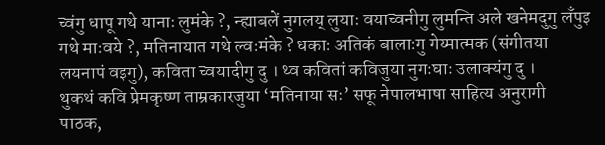च्वंगु धापू गथे यानाः लुमंके ?, न्ह्याबलें नुगलय् लुयाः वयाच्वनीगु लुमन्ति अले खनेमदुगु लँपुइ गथे माःवये ?, मतिनायात गथे ल्वःमंके ? धकाः अतिकं बालाःगु गेय्मात्मक (संगीतया लयनापं वइगु), कविता च्वयादीगु दु । थ्व कवितां कविजुया नुगःघाः उलाक्यंगु दु ।
थुकथं कवि प्रेमकृष्ण ताम्रकारजुया ‘मतिनाया सः’ सफू नेपालभाषा साहित्य अनुरागी पाठक,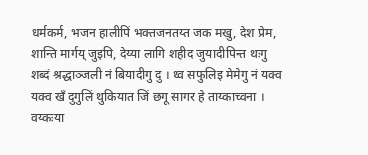धर्मकर्म, भजन हालीपिं भक्तजनतय्त जक मखु, देश प्रेम, शान्ति मार्गय् जुइपि, देय्या लागि शहीद जुयादीपिन्त थःगु शब्दं श्रद्धाञ्जली नं बियादीगु दु । थ्व सफुलिइ मेमेगु नं यक्व यक्व खँ दुगुलिं थुकियात जिं छगू सागर हे ताय्काच्वना । वय्कःया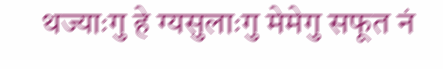थज्याःगु हे ग्यसुलाःगु मेमेगु सफूत नं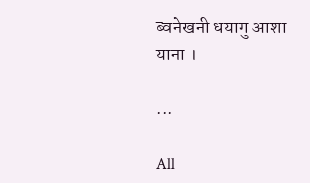ब्वनेखनी धयागु आशा याना ।

...

All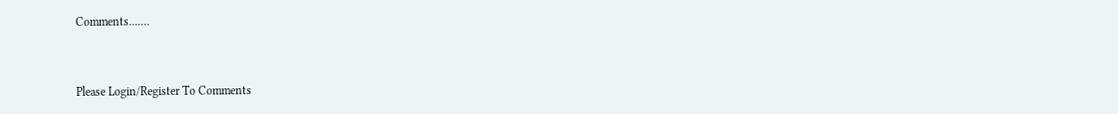Comments.......


Please Login/Register To Comments